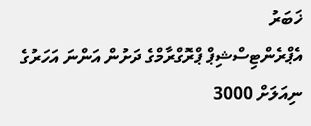ޚަބަރު
އެޕްރެންޓިސްޝިޕް ޕްރޮގްރާމްގެ ދަށުން އަންނަ އަހަރުގެ ނިއަލަށް 3000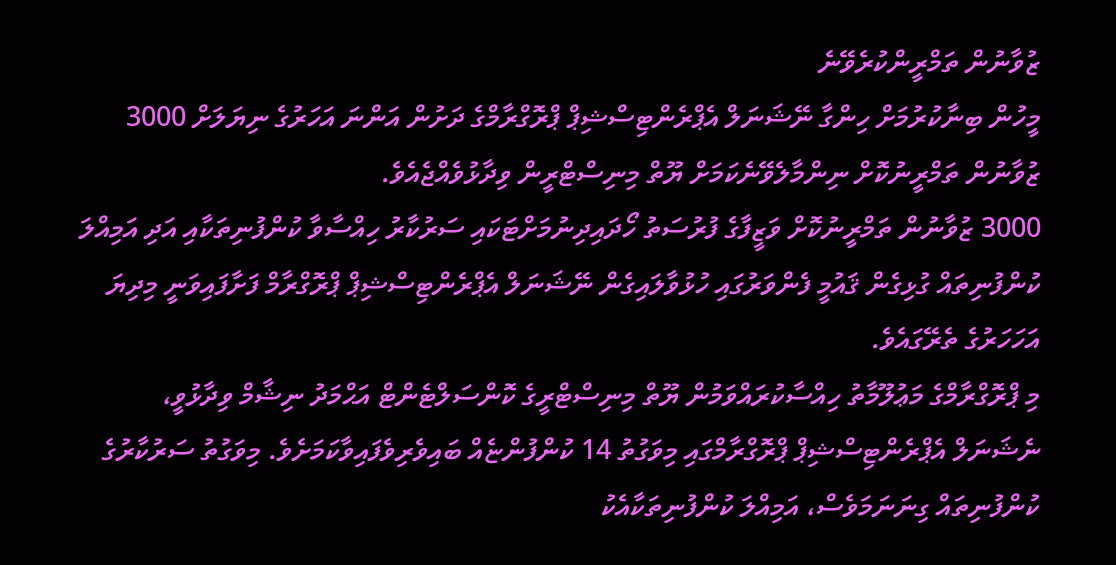ޒުވާނުން ތަމްރީންކުރެވޭނެ
މީހުން ބިނާކުރުމަށް ހިންގާ ނޭޝަނަލް އެޕްރެންޓިސްޝިޕް ޕްރޮގްރާމްގެ ދަށުން އަންނަ އަހަރުގެ ނިޔަލަށް 3000 ޒުވާނުން ތަމްރީނުކޮށް ނިންމާލެވޭނެކަމަށް ޔޫތް މިނިސްޓްރީން ވިދާޅުވެއްޖެއެވެ.
3000 ޒުވާނުން ތަމްރީނުކޮށް ވަޒީފާގެ ފުރުސަތު ހޯދައިދިނުމަށްޓަކައި ސަރުކާރު ހިއްސާވާ ކުންފުނިތަކާއި އަދި އަމިއްލަ ކުންފުނިތައް ގުޅިގެން ޤައުމީ ފެންވަރުގައި ހުޅުވާލައިގެން ނޭޝަނަލް އެޕްރެންޓިސްޝިޕް ޕްރޮގްރާމް ފަށާފައިވަނީ މިދިޔަ އަހަހަރުގެ ތެރޭގައެވެ.
މި ޕްރޮގްރާމްގެ މަޢުލޫމާތު ހިއްސާކުރައްވަމުން ޔޫތް މިނިސްޓްރީގެ ކޮންސަލްޓެންޓް އަޙްމަދު ނިޝާމް ވިދާޅުވީ، ނެޝަނަލް އެޕްރެންޓިސްޝިޕް ޕްރޮގްރާމްގައި މިވަގުތު 14 ކުންފުންޏެއް ބައިވެރިވެފައިވާކަމަށެވެ. މިވަގުތު ސަރުކާރުގެ ކުންފުނިތައް ގިނަނަމަވެސް، އަމިއްލަ ކުންފުނިތަކާއެކު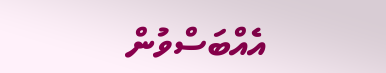އެއްބަސްވުން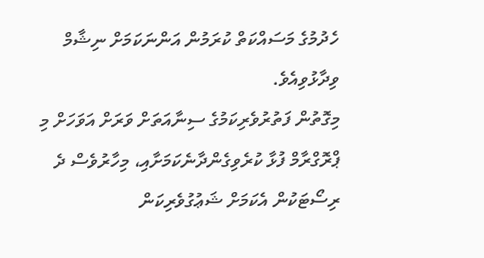ހެދުމުގެ މަސައްކަތް ކުރަމުން އަންނަކަމަށް ނިޝާމް ވިދާޅުވިއެވެ.
މިގޮތުން ފަތުރުވެރިކަމުގެ ސިނާއަތަށް ވަރަށް އަވަހަށް މި ޕްރޮގްރާމް ފުޅާ ކުރެވިގެންދާނެކަމަށާއި، މިހާރުވެސް ދެ ރިސޯޓަކުން އެކަމަށް ޝަޢުގުވެރިކަން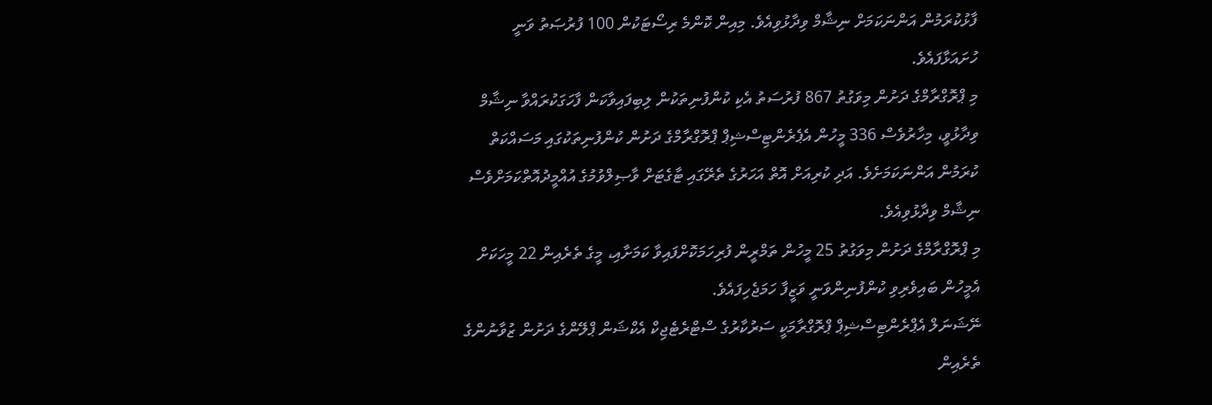ފާޅުކުރަމުން އަންނަކަމަށް ނިޝާމް ވިދާޅުވިއެވެ. މިއިން ކޮންމެ ރިސޯޓަކުން 100 ފުރުޞަތު ވަނީ ހުށައަޅާފައެވެ.
މި ޕްރޮގްރާމްގެ ދަށުން މިވަގުތު 867 ފުރުސަތު އެކި ކުންފުނިތަކުން ލިބިފައިވާކަން ފާހަގަކުރައްވާ ނިޝާމް ވިދާޅުވީ، މިހާރުވެސް 336 މީހުން އެޕެރެންޓިސްޝިޕް ޕްރޮގްރާމްގެ ދަށުން ކުންފުނިތަކުގައި މަސައްކަތް ކުރަމުން އަންނަކަމަށެވެ. އަދި ކުރިއަށް އޮތް އަހަރުގެ ތެރޭގައި ޓާގެޓަށް ވާޞިލްވުމުގެ އުއްމީދުއޮތްކަމަށްވެސް ނިޝާމް ވިދާޅުވިއެވެ.
މި ޕްރޮގްރާމްގެ ދަށުން މިވަގުތު 25 މީހުން ތަމްރީން ފުރިހަމަކޮށްފައިވާ ކަމަށާއި، މީގެ ތެރެއިން 22 މީހަކަށް އެމީހުން ބައިވެރިވި ކުންފުނިންވަނީ ވަޒީފާ ހަމަޖެހިފައެވެ.
ނޭޝަނަލް އެޕްރެންޓިސްޝިޕް ޕްރޮގްރާމަކީ ސަރުކާރުގެ ސްޓްރެޓެޖިކް އެކްޝަން ޕްލޭންގެ ދަށުން ޒުވާނުންގެ ތެރެއިން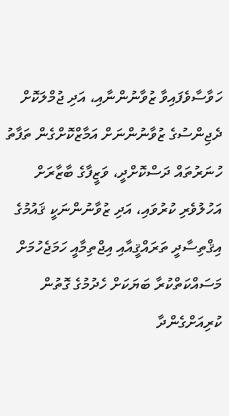ހަވާސާވެފައިވާ ޒުވާނުންނާއި، އަދި ޖުމްލަކޮށް ދެޖިންސުގެ ޒުވާނުންނަށް އަމާޒްކޮށްގެން ތަފާތު ހުނަރުތައް ދަސްކޮށްދީ، ވަޒީފާގެ ބާޒާރަށް އަހުލުވެރި ކުރުވައި، އަދި ޒުވާނުންނަކީ ޤައުމުގެ އިޤްތިސާދީ ތަރައްޤީއާއި އިޖްތިމާއީ ހަމަޖެހުމަށް މަސައްކަތްކުރާ ބަޔަކަށް ހެދުމުގެ ގޮތުން ކުރިއަށްގެންދާ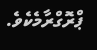ޕްރޮގްރާމެކެވެ.